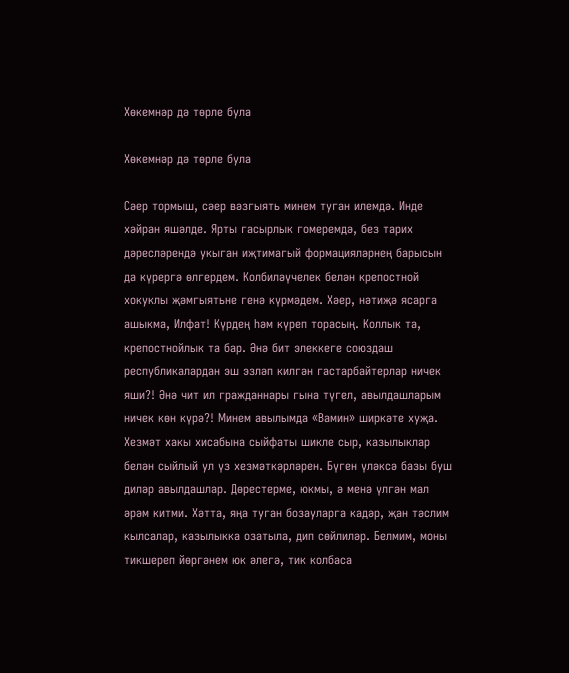Хөкемнәр дә төрле була

Хөкемнәр дә төрле була

Сәер тормыш, сәер вәзгыять минем туган илемдә. Инде хәйран яшәлде. Ярты гасырлык гомеремдә, без тарих дәресләрендә укыган иҗтимагый формацияләрнең барысын да күрергә өлгердем. Колбиләүчелек белән крепостной хокуклы җәмгыятьне генә күрмәдем. Хәер, нәтиҗә ясарга ашыкма, Илфат! Күрдең һәм күреп торасың. Коллык та, крепостнойлык та бар. Әнә бит элеккеге союздаш республикалардан эш эзләп килгән гастарбайтерлар ничек яши?! Әнә чит ил гражданнары гына түгел, авылдашларым ничек көн күрә?! Минем авылымда «Вамин» ширкәте хуҗа. Хезмәт хакы хисабына сыйфаты шикле сыр, казылыклар белән сыйлый ул үз хезмәткәрләрен. Бүген үләксә базы буш диләр авылдашлар. Дөрестерме, юкмы, ә менә үлгән мал әрәм китми. Хәтта, яңа туган бозауларга кадәр, җан тәслим кылсалар, казылыкка озатыла, дип сөйлиләр. Белмим, моны тикшереп йөргәнем юк әлегә, тик колбаса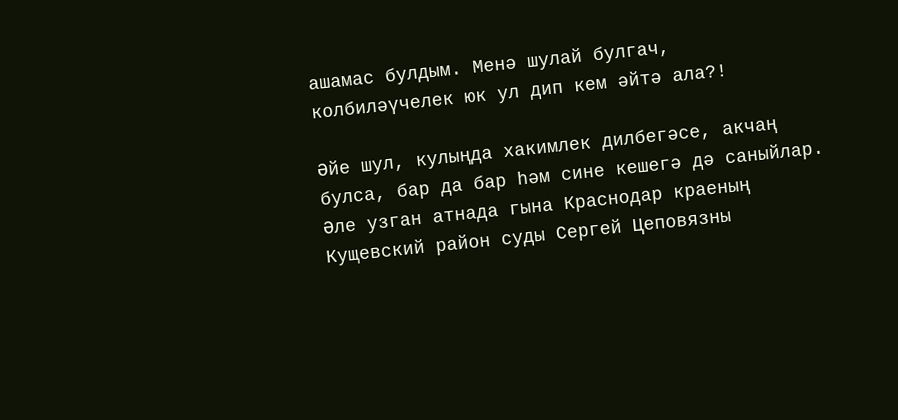ашамас булдым. Менә шулай булгач, колбиләүчелек юк ул дип кем әйтә ала?!

Әйе шул, кулыңда хакимлек дилбегәсе, акчаң булса, бар да бар һәм сине кешегә дә саныйлар. Әле узган атнада гына Краснодар краеның Кущевский район суды Сергей Цеповязны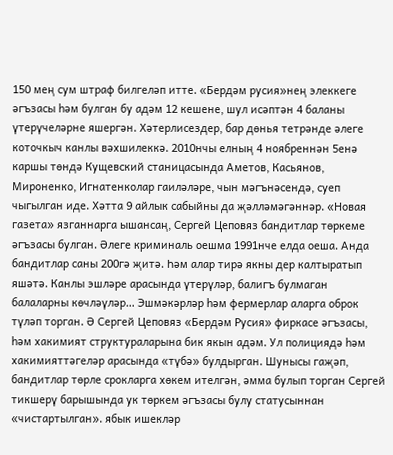150 мең сум штраф билгеләп итте. «Бердәм русия»нең элеккеге әгъзасы һәм булган бу адәм 12 кешене, шул исәптән 4 баланы үтерүчеләрне яшергән. Хәтерлисездер, бар дөнья тетрәнде әлеге коточкыч канлы вәхшилеккә. 2010нчы елның 4 ноябреннән 5енә каршы төндә Кущевский станицасында Аметов, Касьянов, Мироненко, Игнатенколар гаиләләре, чын мәгънәсендә, суеп чыгылган иде. Хәтта 9 айлык сабыйны да җәлләмәгәннәр. «Новая газета» язганнарга ышансаң, Сергей Цеповяз бандитлар төркеме әгъзасы булган. Әлеге криминаль оешма 1991нче елда оеша. Анда бандитлар саны 200гә җитә. Һәм алар тирә якны дер калтыратып яшәтә. Канлы эшләре арасында үтерүләр, балигъ булмаган балаларны көчләүләр… Эшмәкәрләр һәм фермерлар аларга оброк түләп торган. Ә Сергей Цеповяз «Бердәм Русия» фиркасе әгъзасы, һәм хакимият структураларына бик якын адәм. Ул полициядә һәм хакимияттәгеләр арасында «түбә» булдырган. Шунысы гаҗәп, бандитлар төрле срокларга хөкем ителгән, әмма булып торган Сергей тикшерү барышында ук төркем әгъзасы булу статусыннан «чистартылган». ябык ишекләр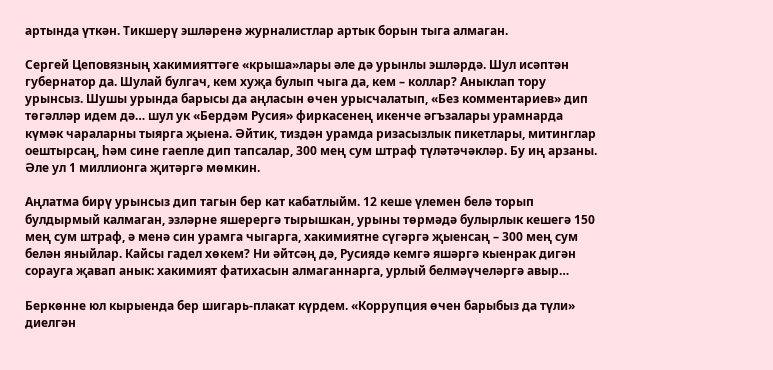артында үткән. Тикшерү эшләренә журналистлар артык борын тыга алмаган.

Сергей Цеповязның хакимияттәге «крыша»лары әле дә урынлы эшләрдә. Шул исәптән губернатор да. Шулай булгач, кем хуҗа булып чыга да, кем – коллар? Аныклап тору урынсыз. Шушы урында барысы да аңласын өчен урысчалатып, «Без комментариев» дип төгәлләр идем дә… шул ук «Бердәм Русия» фиркасенең икенче әгъзалары урамнарда күмәк чараларны тыярга җыена. Әйтик, тиздән урамда ризасызлык пикетлары, митинглар оештырсаң, һәм сине гаепле дип тапсалар, 300 мең сум штраф түләтәчәкләр. Бу иң арзаны. Әле ул 1 миллионга җитәргә мөмкин.

Аңлатма бирү урынсыз дип тагын бер кат кабатлыйм. 12 кеше үлемен белә торып булдырмый калмаган, эзләрне яшерергә тырышкан, урыны төрмәдә булырлык кешегә 150 мең сум штраф, ә менә син урамга чыгарга, хакимиятне сүгәргә җыенсаң – 300 мең сум белән яныйлар. Кайсы гадел хөкем? Ни әйтсәң дә, Русиядә кемгә яшәргә кыенрак дигән сорауга җавап анык: хакимият фатихасын алмаганнарга, урлый белмәүчеләргә авыр…

Беркөнне юл кырыенда бер шигарь-плакат күрдем. «Коррупция өчен барыбыз да түли» диелгән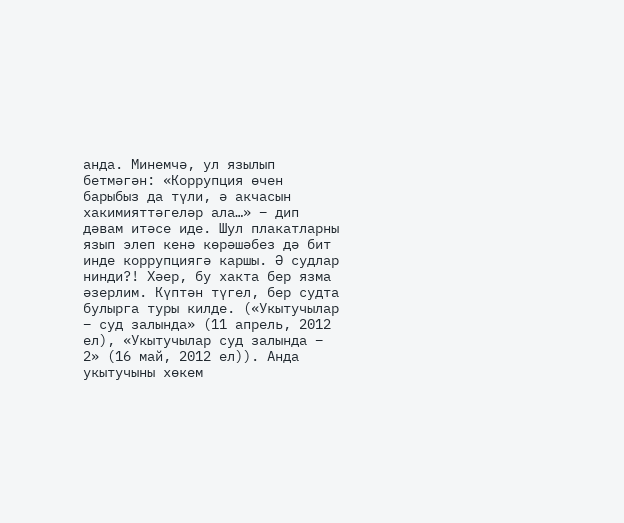анда. Минемчә, ул язылып бетмәгән: «Коррупция өчен барыбыз да түли, ә акчасын хакимияттәгеләр ала…» – дип дәвам итәсе иде. Шул плакатларны язып элеп кенә көрәшәбез дә бит инде коррупциягә каршы. Ә судлар нинди?! Хәер, бу хакта бер язма әзерлим. Күптән түгел, бер судта булырга туры килде. («Укытучылар – суд залында» (11 апрель, 2012 ел), «Укытучылар суд залында – 2» (16 май, 2012 ел)). Анда укытучыны хөкем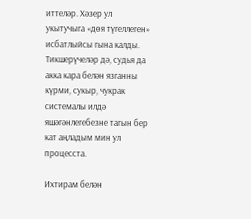иттеләр. Хәзер ул укытучыга «дөя түгеллеген» исбатлыйсы гына калды. Тикшерүчеләр дә, судья да акка кара белән язганны күрми, сукыр, чукрак системалы илдә яшәгәнлегебезне тагын бер кат аңладым мин ул процесста.

Ихтирам белән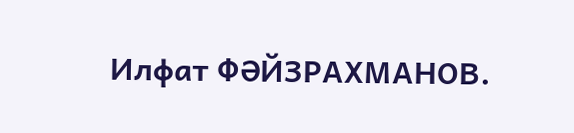Илфат ФӘЙЗРАХМАНОВ.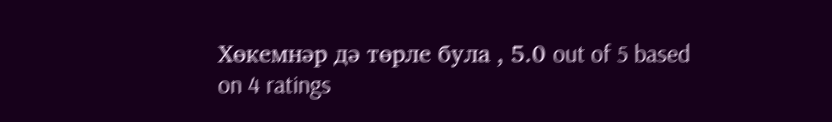Хөкемнәр дә төрле була , 5.0 out of 5 based on 4 ratings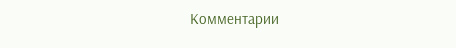Комментарии